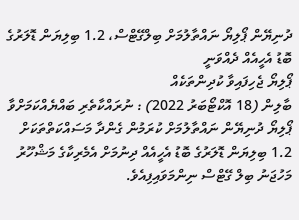ދުނިޔޭން ޕޯލިޔޯ ނައްތާލުމަށް ބިލްގޭޓްސް، 1.2 ބިލިޔަން ޑޮލަރުގެ ބޮޑު އެހީއެއް ދެއްވަނީ
ޕޯލިޔޯ ޖެހިފައިވާ ކުދިންތަކެއް
ބާލިން (18 އޮކްޓޯބަރު 2022) : ނުރައްކާތެރި ބައްޔެއްކަމަށްވާ ޕޯލިޔޯ ދުނިޔޭން ނައްތާލުމަށް ކުރަމުން ގެންދާ މަސައްކަތްތަކަށް 1.2 ބިލިޔަން ޑޮލަރުގެ ބޮޑު އެހީއެއް ދިނުމަށް އެމެރިކާގެ މަޝްހޫރު މަހުޖަނު ބިލް ގޭޓްސް ނިންމަވައިފިއެވެ.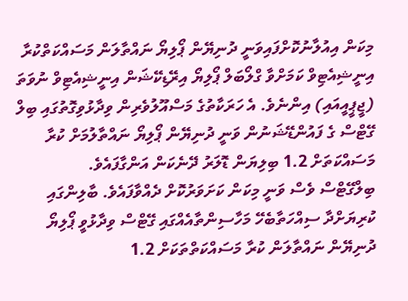މިކަން އިއުލާނުކޮށްފައިވަނީ ދުނިޔޭން ޕޯލިޔޯ ނައްތާލަން މަސައްކަތްކުރާ އިނީޝިއެޓިވް ކަމަށްވާ ގްލޯބަލް ޕޯލިޔޯ އިރޭޑިކޭޝަން އިނީޝިއެޓިވް ނުވަތަ (ޖީޕީއީއައި) އިންނެވެ. އެ ހަރަކާތުގެ މަސްއޫލުވެރިން ވިދާޅުވިގޮތުގައި ބިލް ގޭޓްސް ގެ ފައުންޑޭޝަނުން ވަނީ ދުނިޔޭން ޕޯލިޔޯ ނައްތާލުމަށް ކުރާ މަސައްކަތަށް 1.2 ބިލިޔަން ޑޮލަރު ދޭނެކަން އަންގާފައެވެ.
ބިލްގޭޓްސް ވެސް ވަނީ މިކަން ކަށަވަރުކޮށް ދެއްވާފައެވެ. ބާލިންގައި ކުރިޔަށްދާ ސިއްހަތާބެހޭ މަހާސިންތާއެއްގައި ގޭޓްސް ވިދާޅުވީ ޕޯލިޔޯ ދުނިޔޭން ނައްތާލަން ކުރާ މަސައްކަތްތަކަށް 1.2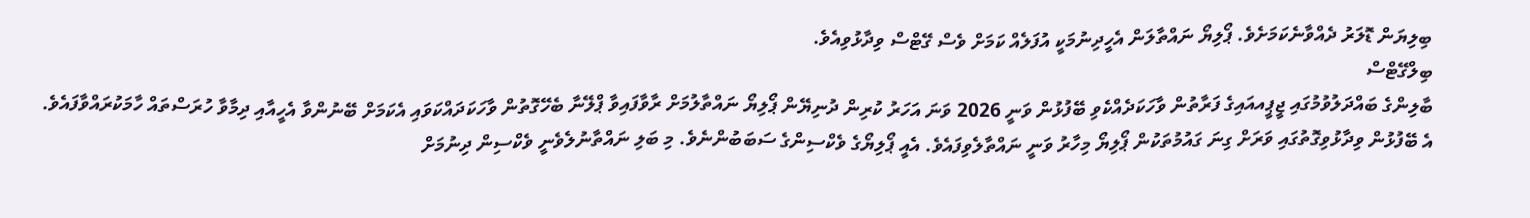ބިލިޔަން ޑޮލަރު ދެއްވާނެކަމަށެވެ. ޕޯލިޔޯ ނައްތާލަން އެހީދިނުމަކީ އުފަލެއް ކަމަށް ވެސް ގޭޓްސް ވިދާޅުވިއެވެ.
ބިލްގޭޓްސް
ބާލިންގެ ބައްދަލުވުމުގައި ޖީޕީއއައިގެ ފަރާތުން ވާހަކަދެއްކެވި ބޭފުޅުން ވަނީ 2026 ވަނަ އަހަރު ކުރިން ދުނިޔޭން ޕޯލިޔޯ ނައްތާލުމަށް ރާވާފައިވާ ޕްލޭނާ ބެހޭގޮތުން ވާހަކަދައްކަވައި އެކަމަށް ބޭނުންވާ އެހީއާއި ދިމާވާ ހުރަސްތައް ހާމަކުރައްވާފައެވެ.
އެ ބޭފުޅުން ވިދާޅުވިގޮތުގައި ވަރަށް ގިނަ ގައުމުތަކުން ޕޯލިޔޯ މިހާރު ވަނީ ނައްތާލެވިފައެވެ. އެއީ ޕޯލިޔޯގެ ވެކްސިންގެ ސަބަބުންނެވެ. މި ބަލި ނައްތާނުލެވެނީ ވެކްސިން ދިނުމަށް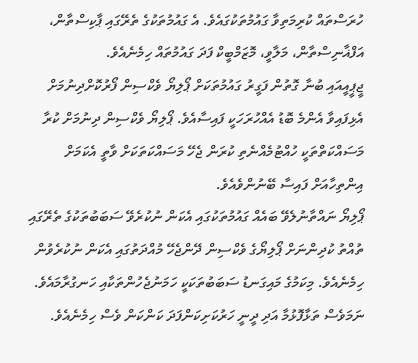ހުރަސްތައް ކުރިމަތިވާ ގައުމުތަކުގައެވެ. އެ ގައުމުތަކުގެ ތެރޭގައި ޕާކިސްތާން، އަފްޣާނިސްތާން، މަލާވީ، މޮޒަމްބީކް ފަދަ ގައުމުތައް ހިމެނެއެވެ.
ޖީޕީއީއައި ބުނާ ގޮތުން ފަގީރު ގައުމުތަކަށް ޕޯލިޔޯ ވެކްސިން ފޯރުކޮށްދިނުމަށް އެޅިފައިވާ އެންމެ ބޮޑު އެއްހުރަހަކީ ފައިސާއެވެ. ޕޯލިޔޯ ވެކްސިން ދިނުމަށް ކުރާ މަސައްކަތްތަކީ ހުއްޓުމެއްނެތި ކުރަން ޖެހޭ މަސައްކަތަކަށް ވާތީ އެކަމަށް އިންތިހާއަށް ފައިސާ ބޭނުންވެއެވެ.
ޕޯލިޔޯ ނައްތާނުލެވޭ ބައެއް ގައުމުތަކުގައި އެކަން ނުކުރެވޭ ސަބަބުތަކުގެ ތެރޭގައި ތުއްތު ކުދިންނަށް ޕޯލިޔޯގެ ވެކްސިން ދޭންޖެހޭ މުއްދަތުގައި އެކަން ނުކުރެވުން ހިމެނެއެވެ. މިކަމުގެ މައިގަނޑު ސަބަބުތަކަކީ ހަމަނުޖެހުންތަކާއި ހަނގުރާމައެވެ. ނަމަވެސް ތަޅާފޮޅުމާ އަދި ދީނީ ހަރުކަށިކަންފަދަ ކަންކަން ވެސް ހިމެނެއެވެ.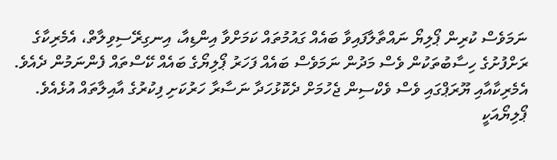ނަމަވެސް ކުރިން ޕޯލިޔޯ ނައްތާލާފައިވާ ބައެއް ގައުމުތައް ކަމަށްވާ އިންޑިއާ، އިނގިރޭސިވިލާތް، އެމެރިކާގެ ރަށްފުށުގެ ހިސާބުތަކުން ވެސް މަދުން ނަމަވެސް ބައެއް ފަހަރު ޕޯލިޔޯގެ ބައެއް ކޭސްތައް ފެންނަމުން ދެއެވެ. އެމެރިކާއާއި ޔޫރަޕްގައި ވެސް ވެކްސިން ޖެހުމަށް ދެކޮޅުހަދާ ނަސާރާ ހަރުކަށި ފިކުރުގެ އާއިލާތައް އުޅެއެވެ.
ޕޯލިޔޯއަކީ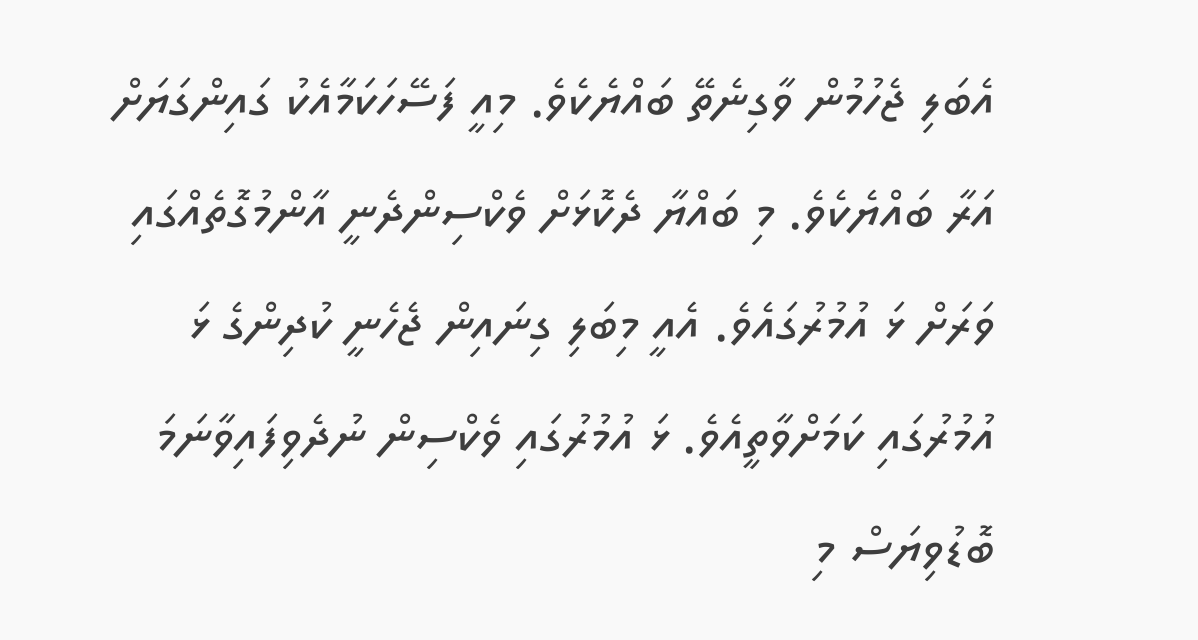އެބަލި ޖެހުމުން ވާގިނެތޭ ބައްޔެކެވެ. މިއީ ފަސޭހަކަމާއެކު ގައިންގަޔަށް އަރާ ބައްޔެކެވެ. މި ބައްޔާ ދެކޮޅަށް ވެކްސިންދެނީ އާންމުގޮތެއްގައި ވަރަށް ޅަ އުމުރުގައެވެ. އެއީ މިބަލި ގިނައިން ޖެހެނީ ކުދިންގެ ޅަ އުމުރުގައި ކަމަށްވާތީއެވެ. ޅަ އުމުރުގައި ވެކްސިން ނުދެވިފައިވާނަމަ ބޮޑުވިޔަސް މި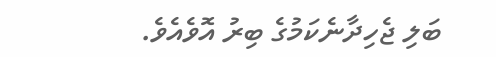ބަލި ޖެހިދާނެކަމުގެ ބިރު އޮވެއެވެ.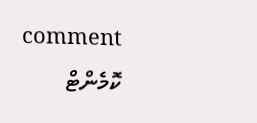comment ކޮމެންޓް